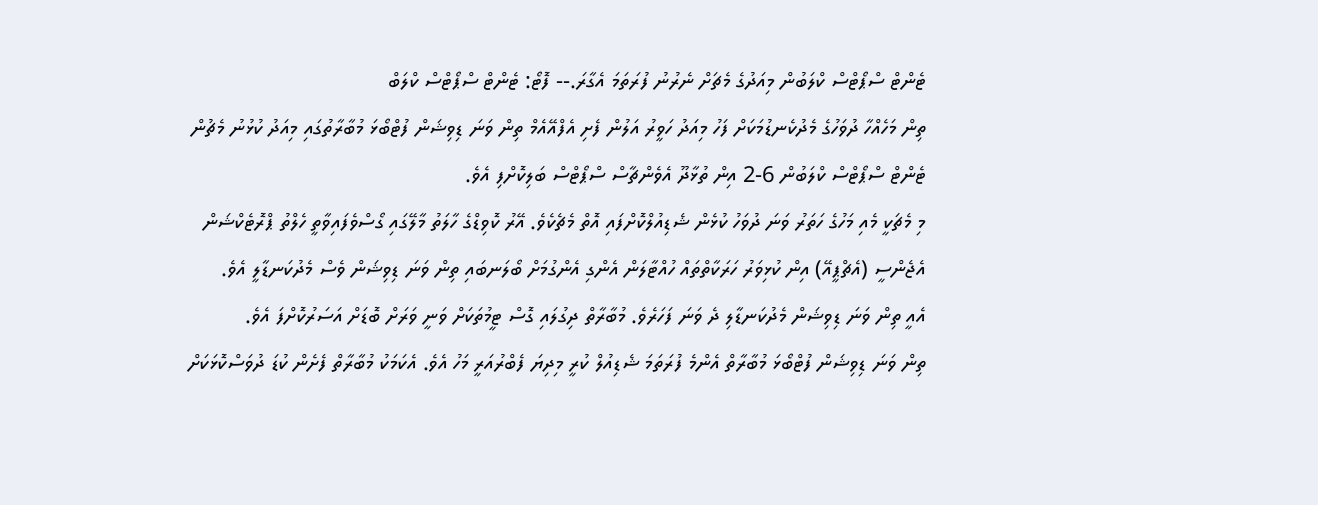ޓެންޓް ސްޕޯޓްސް ކްލަބުން މިއަދުގެ މެޗަށް ނެރުނު ފުރަތަމަ އެގާރަ.-- ފޮޓޯ: ޓެންޓް ސްޕޯޓްސް ކްލަބް
ތިން މަހެއްހާ ދުވަހުގެ މެދުކެނޑުމަކަށް ފަހު މިއަދު ހަވީރު އަލުން ފެށި އެފްއޭއެމް ތިން ވަނަ ޑިވިޝަން ފުޓްބޯޅަ މުބާރާތުގައި މިއަދު ކުޅުނު މެޗުން ޓެންޓް ސްޕޯޓްސް ކްލަބުން 6-2 އިން ތުޅާދޫ އެވެންޗާސް ސްޕޯޓްސް ބަލިކޮށްފި އެވެ.
މި މެޗަކީ މެއި މަހުގެ ހަތަރު ވަނަ ދުވަހު ކުޅެން ޝެޑިއުލްކޮށްފައި އޮތް މެޗެކެވެ. އޭރު ކޮވިޑްގެ ހާލަތު މާލޭގައި ގޯސްވެފައިވާތީ ހެލްތު ޕްރޮޓެކްޝަން އެޖެންސީ (އެޗްޕީއޭ) އިން ކުޅިވަރު ހަރަކާތްތައް ހުއްޓާލަން އެންގި އެންގުމަށް ބޯލަނބައި ތިން ވަނަ ޑިވިޝަން ވެސް މެދުކަނޑާލީ އެވެ.
އެއީ ތިން ވަނަ ޑިވިޝަން މެދުކަނޑާލި ދެ ވަނަ ފަހަރެވެ. މުބާރާތް ދިގުލައި ގޮސް ޓީމުތަކަށް ވަނީ ވަރަށް ބޮޑަށް އަސަރުކޮށްފަ އެވެ.
ތިން ވަނަ ޑިވިޝަން ފުޓްބޯޅަ މުބާރާތް އެންމެ ފުރަތަމަ ޝެޑިއުލް ކުރީ މިދިޔަ ފެބްރުއަރީ މަހު އެވެ. އެކަމަކު މުބާރާތް ފެށެން ކުޑަ ދުވަސްކޮޅަކަށް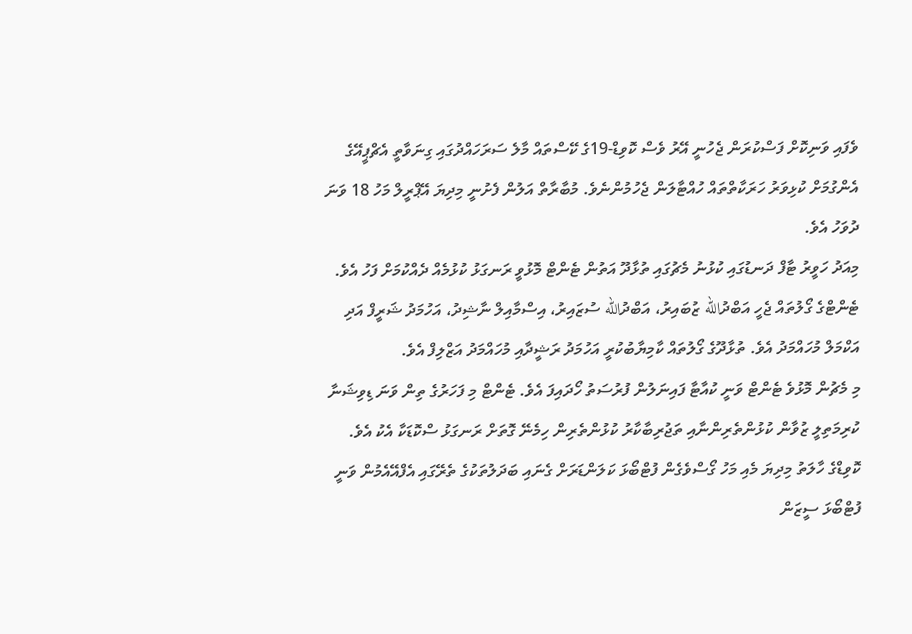ވެފައި ވަނިކޮށް ފަސްކުރަން ޖެހުނީ އޭރު ވެސް ކޮވިޑް-19ގެ ކޭސްތައް މާލެ ސަރަހައްދުގައި ގިނަވާތީ އެޗްޕީއޭގެ އެންގުމަށް ކުޅިވަރު ހަރަކާތްތައް ހުއްޓާލަން ޖެހުމުންނެވެ. މުބާރާތް އަލުން ފެށުނީ މިދިޔަ އޭޕްރީލް މަހު 18 ވަނަ ދުވަހު އެވެ.
މިއަދު ހަވީރު ޓާފް ދަނޑުގައި ކުޅުނު މެޗުގައި ތުޅާދޫ އަތުން ޓެންޓް މޮޅުވީ ރަނގަޅު ކުޅުމެއް ދެއްކުމަށް ފަހު އެވެ. ޓެންޓްގެ ގޯލުތައް ޖެހީ އަބްދުالله ޒުބައިރު، އަބްދުالله ސުޒައިރު، އިސްމާއިލް ނާޝިދު، އަހުމަދު ޝަރީފް އަދި އަކްމަލް މުހައްމަދު އެވެ. ތުޅާދޫގެ ގޯލުތައް ކާމިޔާބުކުރީ އަހުމަދު ރަޝީދާއި މުހައްމަދު އަޒްލިފް އެވެ.
މި މެޗުން މޮޅުވެ ޓެންޓް ވަނީ ކުއާޓާ ފައިނަލުން ފުރުސަތު ހޯދައިފަ އެވެ. ޓެންޓް މި ފަހަރުގެ ތިން ވަނަ ޑިވިޝަނާ ކުރިމަތިލީ ޒުވާން ކުޅުންތެރިންނާއި ތަޖުރިބާކާރު ކުޅުންތެރިން ހިމެނޭ ގޮތަށް ރަނގަޅު ސްކޮޑަކާ އެކު އެވެ.
ކޮވިޑްގެ ހާލަތު މިދިޔަ މެއި މަހު ގޯސްވެގެން ފުޓްބޯޅަ ކަލަންޑަރަށް ގެނައި ބަދަލުތަކުގެ ތެރޭގައި އެފްއޭއެމުން ވަނީ ފުޓްބޯޅަ ސީޒަން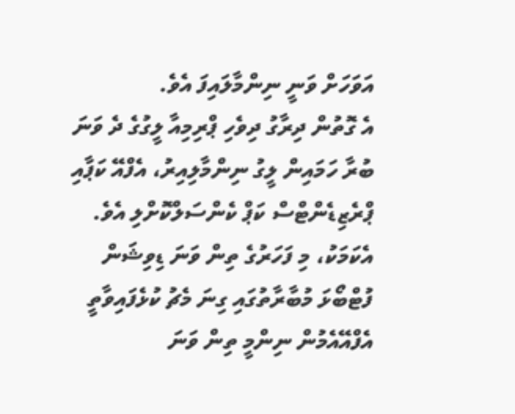އަވަހަށް ވަނީ ނިންމާލައިފަ އެވެ.
އެ ގޮތުން ދިރާގު ދިވެހި ޕްރިމިއާ ލީގުގެ ދެ ވަނަ ބުރާ ހަމައިން ލީގު ނިންމާލިއިރު، އެފްއޭ ކަޕާއި ޕްރެޒިޑެންޓްސް ކަޕް ކެންސަލްކޮށްލި އެވެ. އެކަމަކު، މި ފަހަރުގެ ތިން ވަނަ ޑިވިޝަން ފުޓްބޯޅަ މުބާރާތުގައި ގިނަ މެޗު ކުޅެފައިވާތީ އެފްއޭއެމުން ނިންމީ ތިން ވަނަ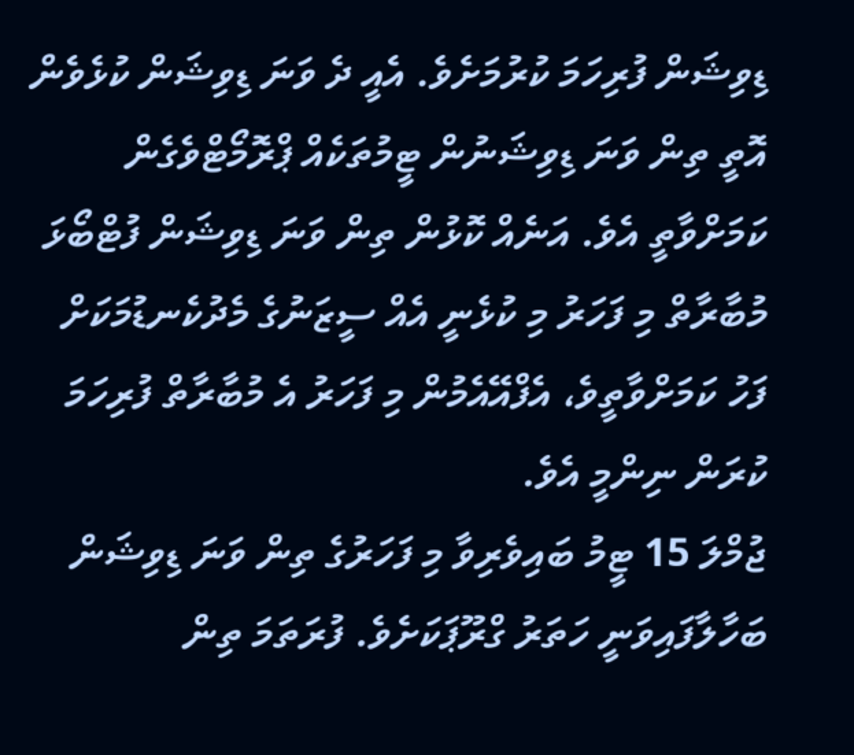ޑިވިޝަން ފުރިހަމަ ކުރުމަށެވެ. އެއީ ދެ ވަނަ ޑިވިޝަން ކުޅެވެން އޮތީ ތިން ވަނަ ޑިވިޝަނުން ޓީމުތަކެއް ޕްރޮމޯޓްވެގެން ކަމަށްވާތީ އެވެ. އަނެއް ކޮޅުން ތިން ވަނަ ޑިވިޝަން ފުޓްބޯޅަ މުބާރާތް މި ފަހަރު މި ކުޅެނީ އެއް ސީޒަނުގެ މެދުކެނޑުމަކަށް ފަހު ކަމަށްވާތީވެ، އެފްއޭއެމުން މި ފަހަރު އެ މުބާރާތް ފުރިހަމަ ކުރަން ނިންމީ އެވެ.
ޖުމްލަ 15 ޓީމު ބައިވެރިވާ މި ފަހަރުގެ ތިން ވަނަ ޑިވިޝަން ބަހާލާފައިވަނީ ހަތަރު ގްރޫޕަކަށެވެ. ފުރަތަމަ ތިން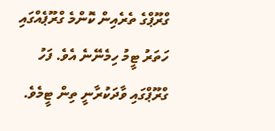ގްރޫޕްގެ ތެރެއިން ކޮންމެ ގްރޫޕެއްގައި ހަތަރު ޓީމު ހިމެނޭނެ އެވެ. ފަހު ގްރޫޕްގައި ވާދަކުރާނީ ތިން ޓީމެވެ.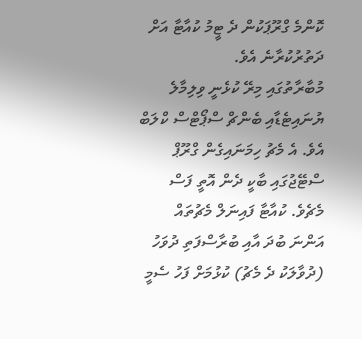ކޮންމެ ގްރޫޕަކުން ދެ ޓީމު ކުއާޓާ އަށް ދަތުރުކުރާނެ އެވެ.
މުބާރާތުގައި މިރޭ ކުޅެނީ ވިލިމާލެ ޔުނައިޓެޑާއި ބެންޗް ސްޕޯޓްސް ކްލަބް އެވެ. އެ މެޗު ހިމަނައިގެން ގްރޫޕް ސްޓޭޖުގައި ބާކީ ދެން އޮތީ ފަސް މެޗެވެ. ކުއާޓާ ފައިނަލް މެޗުތައް އަންނަ ބުދަ އާއި ބުރާސްފަތި ދުވަހު (ދުވާލަކު ދެ މެޗު) ކުޅުމަށް ފަހު ސެމީ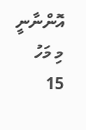އޮންނާނީ މި މަހު 15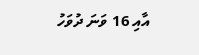އާއި 16 ވަނަ ދުވަހު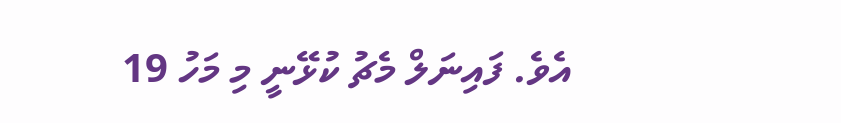އެވެ. ފައިނަލް މެޗު ކުޅޭނީ މި މަހު 19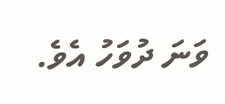ވަނަ ދުވަހު އެވެ.